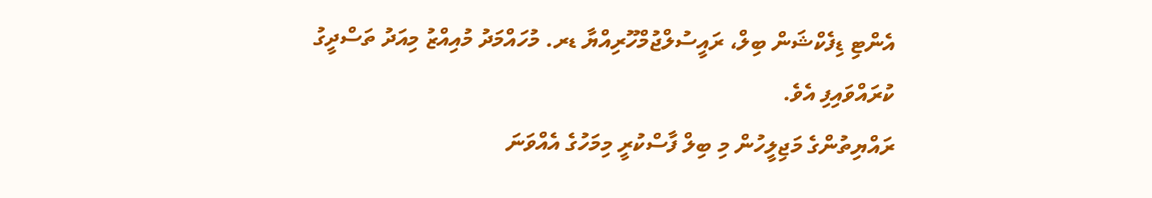އެންޓި ޑިފެކްޝަން ބިލް، ރައީސުލްޖުމްހޫރިއްޔާ ޑރ. މުހައްމަދު މުއިއްޒު މިއަދު ތަސްދީގު ކުރައްވައިފި އެވެ.
ރައްޔިތުންގެ މަޖިލީހުން މި ބިލް ފާސްކުރީ މިމަހުގެ އެއްވަނަ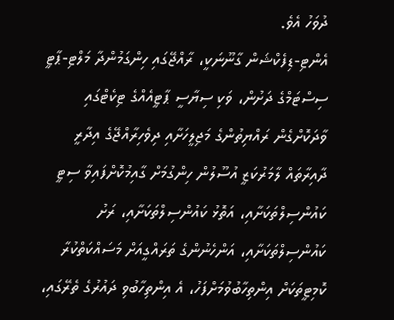ދުވަހު އެވެ.
އެންޓި-ޑިފެކްޝަން ގާނޫނަކީ، ރާއްޖޭގައި ހިންގަމުންދާ މަލްޓި-ޕާޓީ ސިސްޓަމްގެ ދަށުން، ވަކި ސިޔާސީ ޕާޓީއެއްގެ ޓިކެޓްގައި ވާދަކޮށްގެން ރައްޔިތުންގެ މަޖިލީހަށާއި ދިވެހިރާއްޖޭގެ އިދާރީ ދާއިރާތައް ލާމަރުކަޒީ އުސޫލުން ހިންގުމަށް ގާއިމުކޮށްފައިވާ ސިޓީ ކައުންސިލްތަކަށާއި، އަތޮޅު ކައުންސިލްތަކަށާއި، ރަށު ކައުންސިލްތަކަށާއި، އަންހެނުންގެ ތަރައްގީއަށް މަސައްކަތްކުރާ ކޮމިޓީތަކަށް އިންތިހާބުވުމަށްފަހު، އެ އިންތިހާބުވި ދައުރުގެ ތެރޭގައި،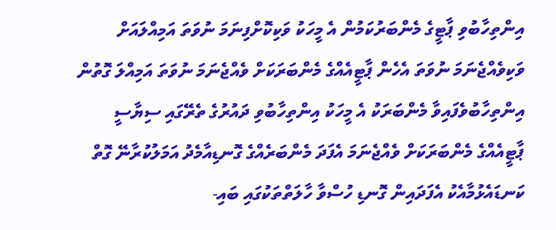އިންތިހާބުވި ޕާޓީގެ މެންބަރުކަމުން އެ މީހަކު ވަކިކޮށްފިނަމަ ނުވަތަ އަމިއްލައަށް ވަކިވެއްޖެނަމަ ނުވަތަ އެހެން ޕާޓީއެއްގެ މެންބަރަކަށް ވެއްޖެނަމަ ނުވަތަ އަމިއްލަ ގޮތުން އިންތިހާބުވެފައިވާ މެންބަރަކު އެ މީހަކު އިންތިހާބުވި ދައުރުގެ ތެރޭގައި ސިޔާސީ ޕާޓީއެއްގެ މެންބަރަކަށް ވެއްޖެނަމަ އެފަދަ މެންބަރެއްގެ ގޮނޑިއާމެދު އަމަލުކުރާނޭ ގޮތް ކަނޑައެޅުމާއެކު އެފަދައިން ގޮނޑި ހުސްވާ ހާލަތްތަކުގައި ބައި-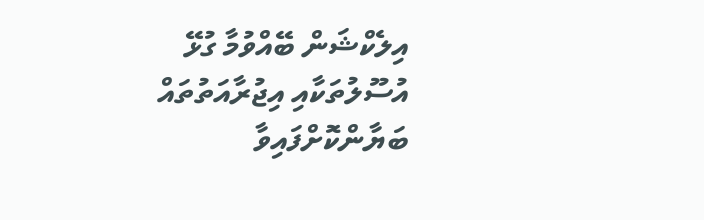އިލެކްޝަން ބޭއްވުމާ ގުޅޭ އުސޫލުތަކާއި އިޖުރާއަތުތައް ބަޔާންކޮށްފައިވާ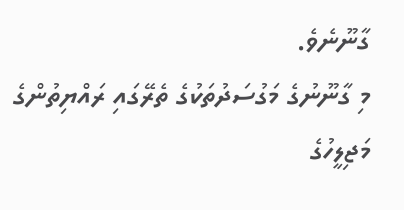ގާނޫނެވެ.
މި ގާނޫނުގެ މަގުސަދުތަކުގެ ތެރޭގައި ރައްޔިތުންގެ މަޖިލީހުގެ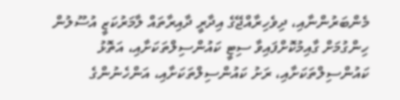މެންބަރުންނާއި، ދިވެހިރާއްޖޭގެ އިދާރީ ދާއިރާތައް ލާމަރުކަޒީ އުސޫލުން ހިންގުމަށް ގާއިމުކޮށްފައިވާ ސިޓީ ކައުންސިލްތަކަށާއި، އަތޮޅު ކައުންސިލްތަކަށާއި، ރަށު ކައުންސިލްތަކަށާއި، އަންހެނުންގެ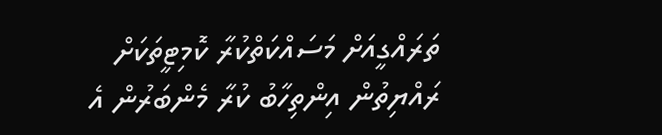ތަރައްގީއަށް މަސައްކަތްކުރާ ކޮމިޓީތަކަށް ރައްޔިތުން އިންތިހާބު ކުރާ މެންބަރުން އެ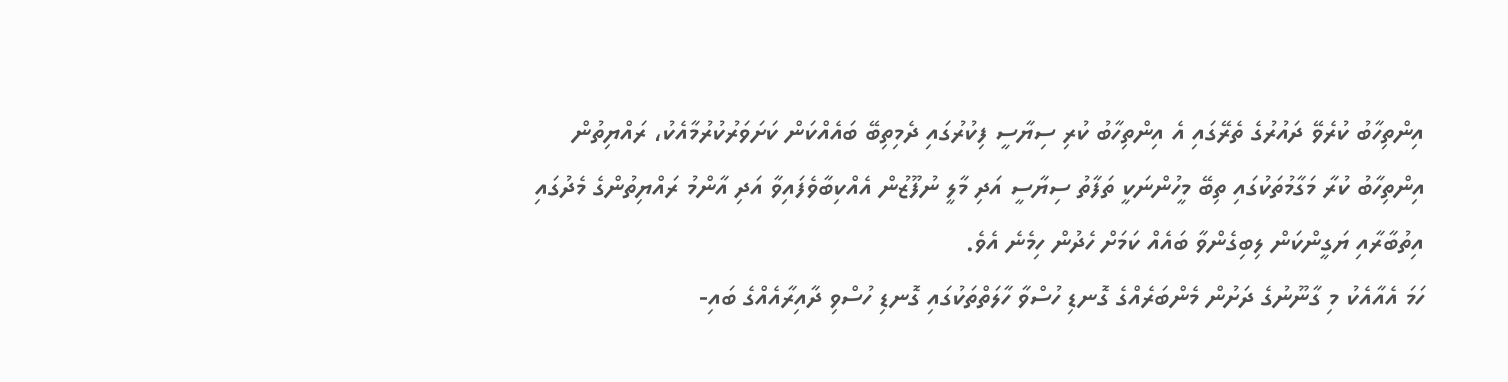އިންތިހާބު ކުރެވޭ ދައުރުގެ ތެރޭގައި އެ އިންތިހާބު ކުރި ސިޔާސީ ފިކުރުގައި ދެމިތިބޭ ބައެއްކަން ކަށަވަރުކުރުމާއެކު، ރައްޔިތުން އިންތިހާބު ކުރާ މަގާމުތަކުގައި ތިބޭ މީހުންނަކީ ތަފާތު ސިޔާސީ އަދި މާލީ ނުފޫޒުން އެއްކިބާވެފައިވާ އަދި އާންމު ރައްޔިތުންގެ މެދުގައި އިތުބާރާއި ޔަގީންކަން ލިބިގެންވާ ބައެއް ކަމަށް ހެދުން ހިމެނެ އެވެ.
ހަމަ އެއާއެކު މި ގާނޫނުގެ ދަށުން މެންބަރެއްގެ ގޮނޑި ހުސްވާ ހާލަތްތަކުގައި ގޮނޑި ހުސްވި ދާއިރާއެއްގެ ބައި-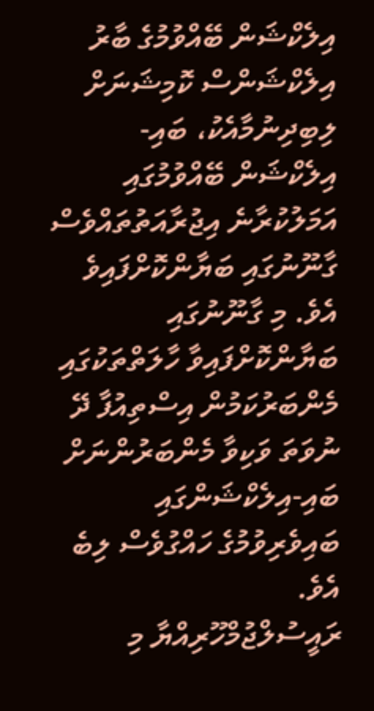އިލެކްޝަން ބޭއްވުމުގެ ބާރު އިލެކްޝަންސް ކޮމިޝަނަށް ލިބިދިނުމާއެކު، ބައި-އިލެކްޝަން ބޭއްވުމުގައި އަމަލުކުރާނެ އިޖުރާއަތުތައްވެސް ގާނޫނުގައި ބަޔާންކޮށްފައިވެ އެވެ. މި ގާނޫނުގައި ބަޔާންކޮށްފައިވާ ހާލަތްތަކުގައި މެންބަރުކަމުން އިސްތިއުފާ ދޭ ނުވަތަ ވަކިވާ މެންބަރުންނަށް ބައި-އިލެކްޝަންގައި ބައިވެރިވުމުގެ ހައްގުވެސް ލިބެ އެވެ.
ރައީސުލްޖުމްހޫރިއްޔާ މި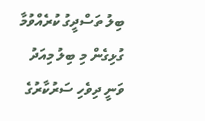ބިލު ތަސްދީގު ކުރެއްވުމާ ގުޅިގެން މި ބިލު މިއަދު ވަނީ ދިވެހި ސަރުކާރުގެ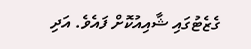ގެޒެޓުގައި ޝާއިއުކޮށް ފައެވެ. އަދި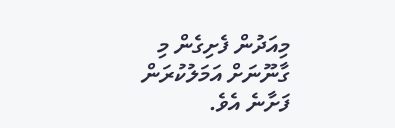މިއަދުން ފެށިގެން މި ގާނޫނަށް އަމަލުކުރަން ފަށާނެ އެވެ.